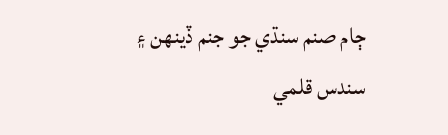ڄام صنم سنڌي جو جنم ڏينهن ۽ سندس قلمي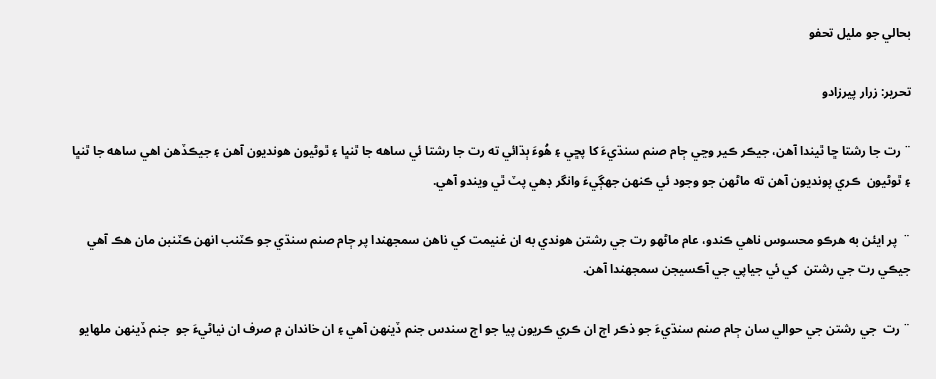بحالي جو مليل تحفو

تحرير: زرار پيرزادو

¨ رت جا رشتا ڇا ٿيندا آهن، جيڪر ڪير وڃي ڄام صنم سنڌيءَ کا پڇي ۽ هُوءَ ٻڌائي ته رت جا رشتا ئي ساهه جا ٿنڀا ۽ ٿوڻيون هونديون آهن ۽ جيڪڏهن اهي ساهه جا ٿنڀا ۽ ٿوڻيون  ڪري پونديون آهن ته ماڻهن جو وجود ئي ڪنهن جهڳيءَ وانگر ڊهي پٽ ٿي ويندو آهي.

¨  پر ايئن به هرڪو محسوس ناهي ڪندو، عام ماڻهو رت جي رشتن هوندي به ان غنيمت کي ناهن سمجهندا پر ڄام صنم سنڌي جو ڪٽنب انهن ڪٽنبن مان هڪ آهي جيڪي رت جي رشتن  کي ئي جياپي جي آڪسيجن سمجهندا آهن.

¨ رت  جي رشتن جي حوالي سان ڄام صنم سنڌيءَ جو ذڪر اڄ ان ڪري ڪريون پيا جو اڄ سندس جنم ڏينهن آهي ۽ ان خاندان ۾ صرف ان نياڻيءَ جو  جنم ڏينهن ملهايو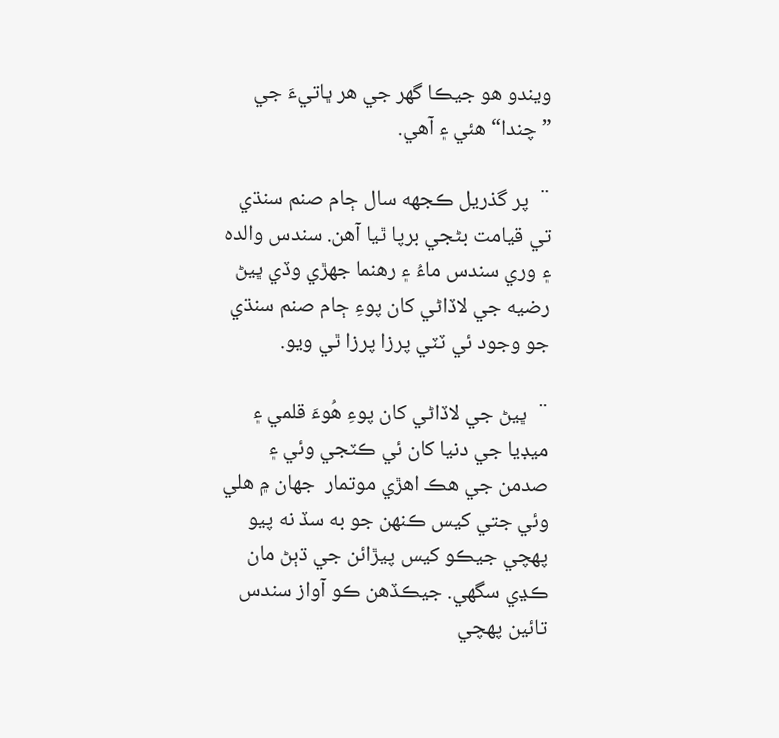ويندو هو جيڪا گهر جي هر ڀاتيءَ جي ”چندا“ هئي ۽ آهي.

¨  پر گذريل ڪجهه سال ڄام صنم سنڌي تي قيامت بڻجي برپا ٿيا آهن. سندس والده ۽ وري سندس ماءُ ۽ رهنما جهڙي وڏي ڀيڻ رضيه جي لاڏاڻي کان پوءِ ڄام صنم سنڌي جو وجود ئي ٽٽي پرزا پرزا ٿي ويو.

¨  ڀيڻ جي لاڏاڻي کان پوءِ هُوءَ قلمي ۽ ميڊيا جي دنيا کان ئي ڪٽجي وئي ۽ صدمن جي هڪ اهڙي موتمار  جهان ۾ هلي وئي جتي کيس ڪنهن جو به سڏ نه پيو پهچي جيڪو کيس پيڙائن جي ڌٻڻ مان ڪڍي سگهي. جيڪڏهن ڪو آواز سندس تائين پهچي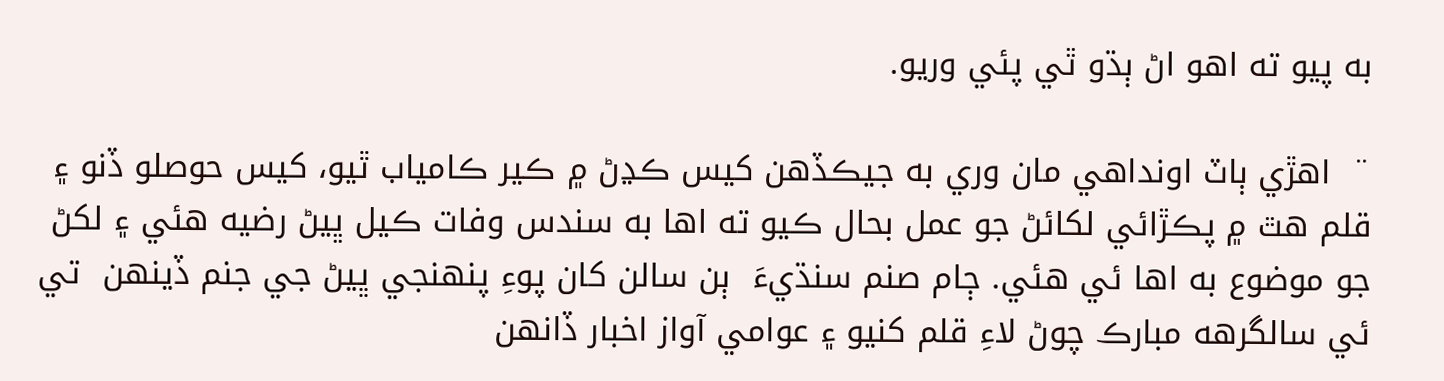به پيو ته اهو اڻ ٻڌو ٿي پئي وريو.

¨  اهڙي ٻاٽ اونداهي مان وري به جيڪڏهن کيس ڪڍڻ ۾ ڪير ڪامياب ٿيو، کيس حوصلو ڏنو ۽ قلم هٿ ۾ پڪڙائي لکائڻ جو عمل بحال ڪيو ته اها به سندس وفات ڪيل ڀيڻ رضيه هئي ۽ لکڻ جو موضوع به اها ئي هئي. ڄام صنم سنڌيءَ  ٻن سالن کان پوءِ پنهنجي ڀيڻ جي جنم ڏينهن  تي ئي سالگرهه مبارڪ چوڻ لاءِ قلم کنيو ۽ عوامي آواز اخبار ڏانهن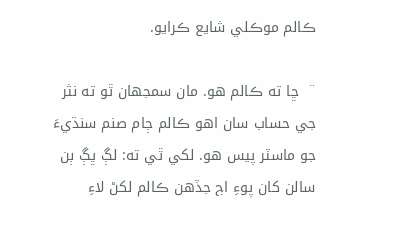ڪالم موڪلي شايع ڪرايو.

¨  ڇا ته ڪالم هو. مان سمجهان ٿو ته نثر جي حساب سان اهو ڪالم ڄام صنم سنڌيءَ جو ماسٽر پيس هو. لکي ٿي ته: لڳ ڀڳ ٻن سالن کان پوءِ اڄ جڏهن ڪالم لکڻ لاءِ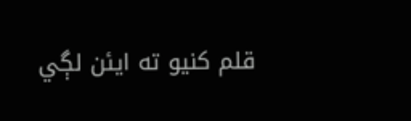قلم کنيو ته ايئن لڳي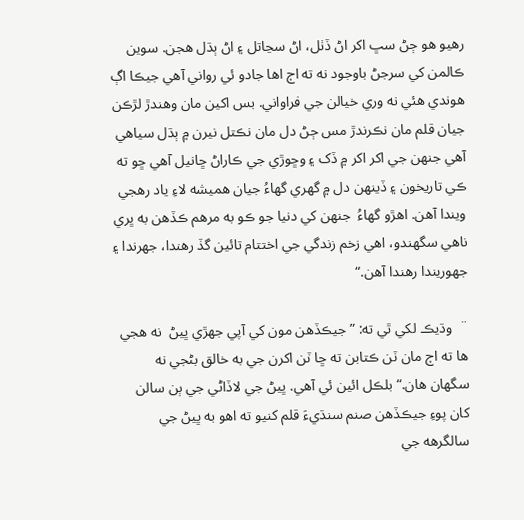رهيو هو ڄڻ سڀ اکر اڻ ڏٺل، اڻ سڃاتل ۽ اڻ ٻڌل هجن. سوين ڪالمن کي سرجڻ باوجود نه ته اڄ اها جادو ئي رواني آهي جيڪا اڳ هوندي هئي نه وري خيالن جي فراواني. بس اکين مان وهندڙ لڙڪن جيان قلم مان نڪرندڙ مس ڄڻ دل مان نڪتل نيرن ۾ ٻڌل سياهي آهي جنهن جي اکر اکر ۾ ڏک ۽ وڇوڙي جي ڪاراڻ ڇانيل آهي ڇو ته ڪي تاريخون ۽ ڏينهن دل ۾ گهري گهاءُ جيان هميشه لاءِ ياد رهجي ويندا آهن. اهڙو گهاءُ  جنهن کي دنيا جو ڪو به مرهم ڪڏهن به ڀري ناهي سگهندو، اهي زخم زندگي جي اختتام تائين گڏ رهندا، جهرندا ۽ جهوريندا رهندا آهن.“

¨  وڌيڪ لکي ٿي ته: ” جيڪڏهن مون کي آپي جهڙي ڀيڻ  نه هجي ها ته اڄ مان ٽن ڪتابن ته ڇا ٽن اکرن جي به خالق بڻجي نه سگهان هان.“ بلڪل ائين ئي آهي. ڀيڻ جي لاڏاڻي جي ٻن سالن کان پوءِ جيڪڏهن صنم سنڌيءَ قلم کنيو ته اهو به ڀيڻ جي سالگرهه جي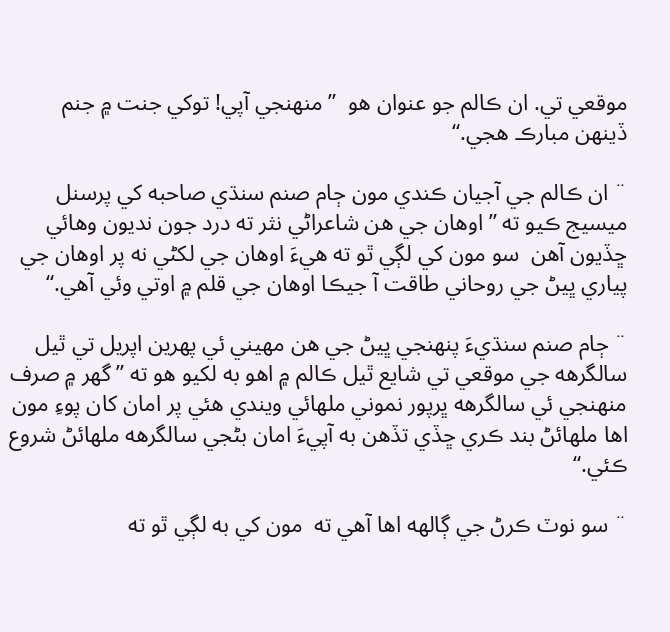موقعي تي. ان ڪالم جو عنوان هو  ” منهنجي آپي! توکي جنت ۾ جنم ڏينهن مبارڪ هجي.“

¨ ان ڪالم جي آجيان ڪندي مون ڄام صنم سنڌي صاحبه کي پرسنل ميسيج ڪيو ته ” اوهان جي هن شاعراڻي نثر ته درد جون نديون وهائي ڇڏيون آهن  سو مون کي لڳي ٿو ته هيءَ اوهان جي لکڻي نه پر اوهان جي پياري ڀيڻ جي روحاني طاقت آ جيڪا اوهان جي قلم ۾ اوتي وئي آهي.“

¨ ڄام صنم سنڌيءَ پنهنجي ڀيڻ جي هن مهيني ئي پهرين اپريل تي ٿيل سالگرهه جي موقعي تي شايع ٿيل ڪالم ۾ اهو به لکيو هو ته ” گهر ۾ صرف منهنجي ئي سالگرهه ڀرپور نموني ملهائي ويندي هئي پر امان کان پوءِ مون اها ملهائڻ بند ڪري ڇڏي تڏهن به آپيءَ امان بڻجي سالگرهه ملهائڻ شروع ڪئي.“

¨ سو نوٽ ڪرڻ جي ڳالهه اها آهي ته  مون کي به لڳي ٿو ته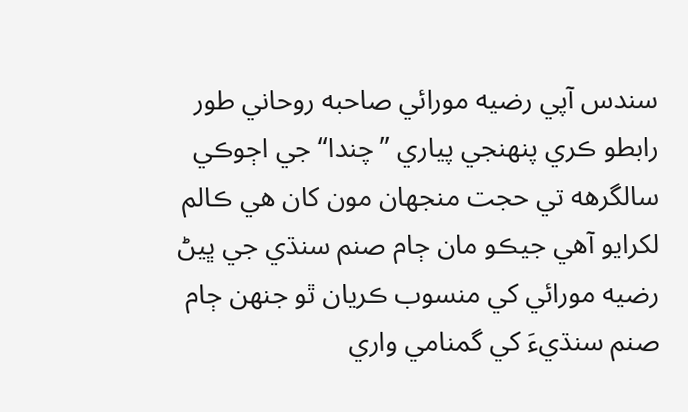سندس آپي رضيه مورائي صاحبه روحاني طور رابطو ڪري پنهنجي پياري ”چندا“ جي اڄوڪي سالگرهه تي حجت منجهان مون کان هي ڪالم لکرايو آهي جيڪو مان ڄام صنم سنڌي جي ڀيڻ رضيه مورائي کي منسوب ڪريان ٿو جنهن ڄام صنم سنڌيءَ کي گمنامي واري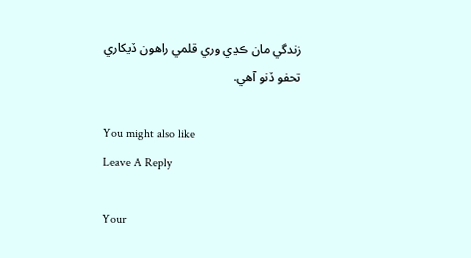زندگي مان ڪڍي وري قلمي راهون ڏيکاري تحفو ڏنو آهي.

You might also like
Leave A Reply

Your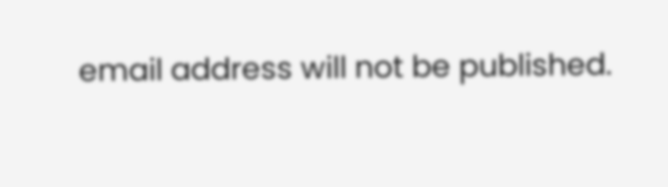email address will not be published.